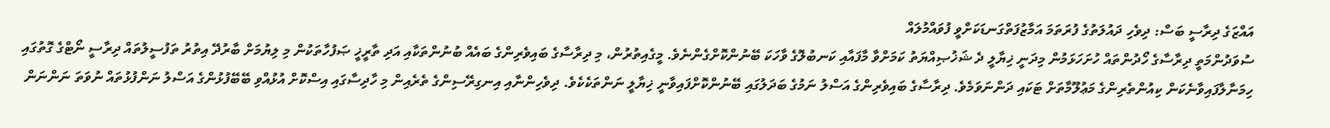އައްޒަގެ ދިރާސީ ބަސް: ދިވެހި ދައުލަތުގެ ފުރަތަމަ އަމާޒުފަތްގަނޑަކަށްވީ ފުވައްމުލައް
ސުވަދުންމަތީ ދިރާސާގެ ހޯދުންތައް ހުށަހަޅަމުން މިދަނީ ޚިޔާލީ ދެ ޝަޚުޞިއްޔަތު ކަމަށްވާ މާފައާއި ކަނބުލޮގެ ވާހަކަ ބޭނުންކޮށްގެންނެވެ. މީގެއިތުރުން، މި ދިރާސާގެ ބައިވެރިންގެ ބައެއް ބުނުންތަކާއި އަދި ތާރީޚީ ޞަފުހާތަކުން މި ލިޔުމަށް ބާރުދޭ އިތުރު ތަފުސީލުތައް ދިރާސީ ނޯޓްގެ ގޮތުގައި ހިމަނާލާފައިވާނެކަން ކިއުންތެރިންގެ މަޢުލޫމާތަށް ޓަކައި ދަންނަވަމެވެ. ދިރާސާގެ ބައިވެރިންގެ އަސްލު ނަމުގެ ބަދަލުގައި ބޭނުންކޮށްފައިވާނީ ޚިޔާލީ ނަންތަކެކެވެ. ދިވެހިންނާއި އިނގިރޭސިންގެ ތެރެއިން މި ހާދިސާގައި އިސްކޮށް އުޅުއްވި ބޭބޭފުޅުންގެ އަސްލު ނަންފުޅުތައް ނުވަތަ ނަންނަން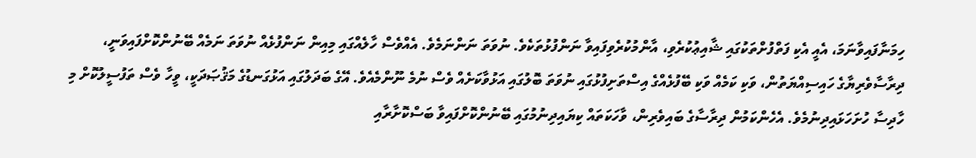ހިމަނާފައިވާނަމަ، އެއީ އެކި ފަތްފުށްތަކުގައި ޝާއިޢުކުރެވި، އާންމުކުރެވިފައިވާ ނަންފުޅުތަކެވެ. ނުވަތަ ނަންނަމެވެ. އެއްވެސް ހާލެއްގައި މިއިން ނަންފުޅެއް ނުވަތަ ނަމެއް ބޭނުންކޮށްފައިވަނީ، ދިރާސާވެރިޔާގެ ހައިސިއްޔަތުން، ވަކި ކަމެއް ވަކި ބޭފުޅެއްގެ އިސްތަށިފުޅުގައި ނުވަތަ ބޮލުގައި އަޅުވާކަށެއް ވެސް ނުމެ ނޫންމެއެވެ. އޭގެ ބަދަލުގައި އަޅުގަނޑުގެ މަޤުޞަދަކީ، ވީހާ ވެސް ތަފުސީލުކޮށް މި ހާދިސާ ހުށަހަޅައިދިނުމެވެ. އެހެންކަމުން ދިރާސާގެ ބައިވެރިން، ވާހަކަތައް ކިޔައިދިނުމުގައި ބޭނުންކޮށްފައިވާ ބަސްކޮށާރާއި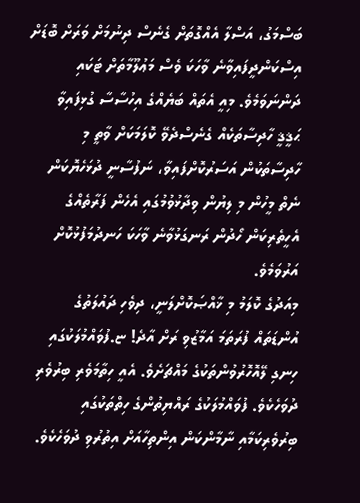ބަސްމަގު، އަސްލާ އެއްގޮތަށް ގެނެސް ދިނުމަށް ވަރަށް ބޮޑަށް އިސްކަންދީފައިވާނެ ވާހަކަ ވެސް މަޢުލޫމާތަށް ޓަކައި ދަންނަވަމެވެ. މިއީ އެތައް ބަޔެއްގެ އިހުސާސާ ގުޅިފައިވާ ޙަޤީޤީ ހާދިސާތަކެއް ގެނެސްދެވޭ ކޮލަމަކަށް ވާތީ މި ހާދިސާތަކުން އަސަރުކޮށްފައިވާ، ނަފުސާނީ ދުޅަހެޔޮކަން ނެތް މީހުން މި ލިޔުން ވިދާޅުވުމުގައި އެހެން ފަރާތެއްގެ އެހީތެރިކަން ހޯދުން ރަނގަޅުވާނެ ވާހަކަ ހަނދުމަފުޅުކޮށް އަރުވަމެވެ.
މިއަދުގެ ކޮލަމު މި ޚާއްޞަކޮށްލަނީ، ދިވެހި ދައުލަތުގެ އުންޑަތައް ފުރަތަމަ އަމާޒުވި ރަށް އާދެ! ޏ.ފުވައްމުލަކުގައި ހިނގި ލޭއޮހޮރުވުންތަކުގެ މައްޗަށެވެ. އެއީ ހިތާމަވެރި ބިރުވެރި ދުވަހެކެވެ. ފުވައްމުލަކުގެ ރައްޔިތުންގެ ހިތްތަކުގައި ބިރުވެރިކަމާއި ނާމާންކަން އިންތިހާއަށް އިތުރުވި ދުވަހެކެވެ.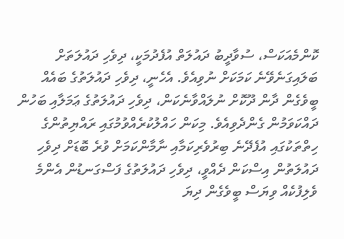ކޮންމެއަކަސް، ސުވާދީބު ދައުލަތް އުފެދުމަކީ، ދިވެހި ދައުލަތަށް ބަލައިގަނެވޭނެ ކަމަކަށް ނުވިއެވެ. އެހެނީ، ދިވެހި ދައުލަތުގެ ބައެއް ބީވެގެން ދާން ދޫކޮށް ނުލައްވާނެކަން، ދިވެހި ދައުލަތުގެ ޢަމަލާއި ބަހުން ދައްކަވަމުން ގެންދެވިއެވެ. މިކަން ހައްލުކުރެއްވުމުގައި ރައްޔިތުންގެ ހިތްތަކުގައި އުފެދޭނެ ބިރުވެރިކަމާއި ނާމާންކަމަށް ވުރެ ބޮޑަށް ދިވެހި ދައުލަތުން އިސްކަން ދެއްވީ، ދިވެހި ދައުލަތުގެ ފަސްގަނޑުން އެންމެ ވެލިފުކެއް ވިޔަސް ބީވެގެން ދިޔަ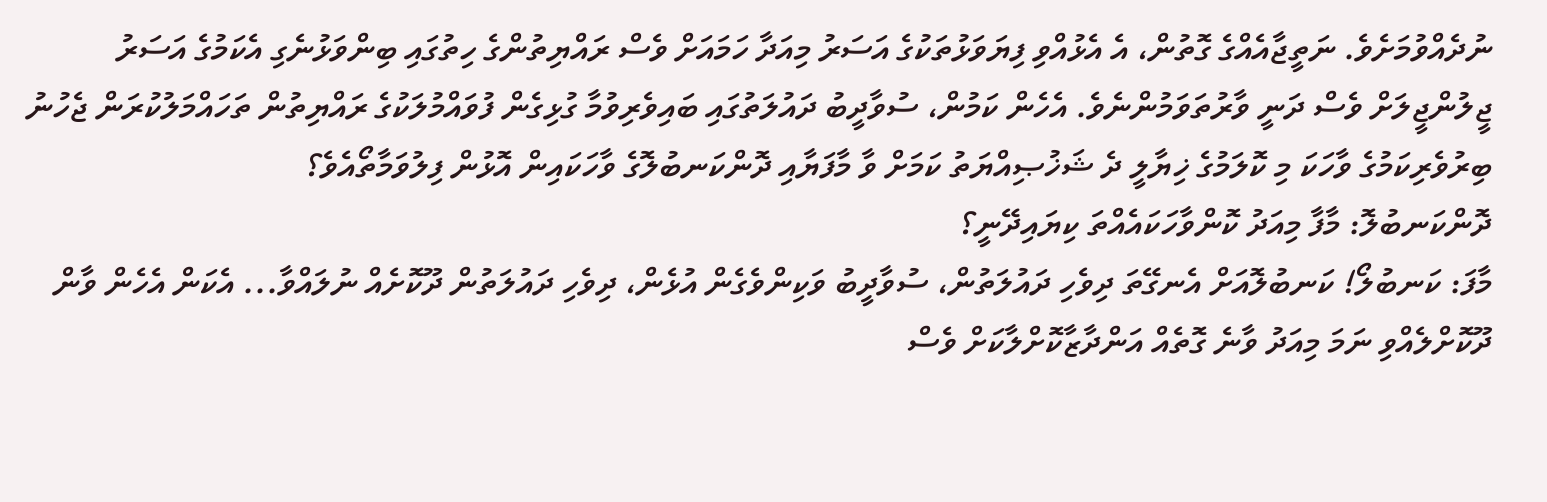ނުދެއްވުމަށެވެ. ނަތީޖާއެއްގެ ގޮތުން، އެ އެޅުއްވި ފިޔަވަޅުތަކުގެ އަސަރު މިއަދާ ހަމައަށް ވެސް ރައްޔިތުންގެ ހިތުގައި ބިންވަޅުނެގި އެކަމުގެ އަސަރު ޖީލުންޖީލަށް ވެސް ދަނީ ވާރުތަވަމުންނެވެ. އެހެން ކަމުން، ސުވާދީބު ދައުލަތުގައި ބައިވެރިވުމާ ގުޅިގެން ފުވައްމުލަކުގެ ރައްޔިތުން ތަހައްމަލުކުރަން ޖެހުނު ބިރުވެރިކަމުގެ ވާހަކަ މި ކޮލަމުގެ ޚިޔާލީ ދެ ޝަޚުޞިއްޔަތު ކަމަށް ވާ މާފަޔާއި ދޮންކަނބުލޮގެ ވާހަކައިން އޮޅުން ފިލުވަމާތޯއެވެ؟
ދޮންކަނބުލޮ: މާފާ މިއަދު ކޮންވާހަކައެއްތަ ކިޔައިދޭނީ؟
މާފަ: ކަނބުލޯ! ކަނބުލޮއަށް އެނގޭތަ ދިވެހި ދައުލަތުން، ސުވާދީބު ވަކިންވެގެން އުޅެން، ދިވެހި ދައުލަތުން ދޫކޮށެއް ނުލައްވާ... އެކަން އެހެން ވާން ދޫކޮށްލެއްވި ނަމަ މިއަދު ވާނެ ގޮތެއް އަންދާޒާކޮށްލާކަށް ވެސް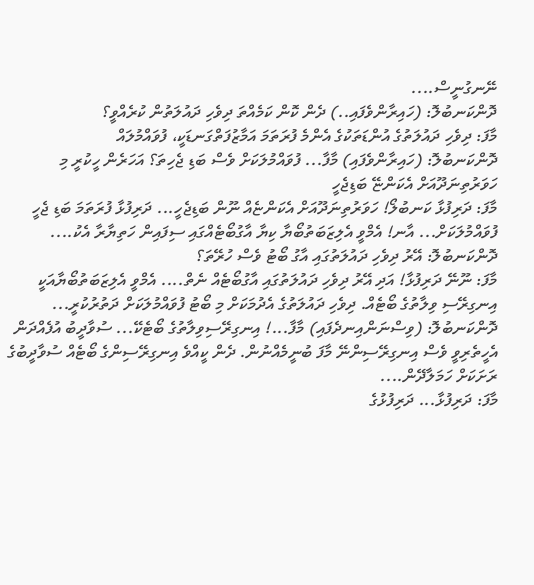ނޭނގުނީސް....
ދޮންކަނބުލޮ: (ހައިރާންވެފައި..) ދެން ކޮން ކަމެއްތަ ދިވެހި ދައުލަތުން ކުރެއްވީ؟
މާފަ: ދިވެހި ދައުލަތުގެ އުންޑަތަކުގެ އެންމެ ފުރަތަމަ އަމާޒުފަތްގަނޑަކީ، ފުވައްމުލައް
ދޮންކަނބުލޮ: (ހައިރާންވެފައި) މާފާ... ފުވައްމުލަކަށް ވެސް ބަޑި ޖެހިތަ؟ އަހަރެން ހީކުރީ މި ހަވަރުތިނަދޫއަށް އެކަންޏޭ ބަޑިޖެހީ
މާފަ: ދަރިފުޅާ ކަނބުލޯ! ހަވަރުތިނަދޫއަށް އެކަންޏެއް ނޫން ބަޑިޖެހީ... ދަރިފުޅާ ފުރަތަމަ ބަޑި ޖެހީ ފުވައްމުލަކަށް... އާނ! އެމްވީ އެލިޒަބަތުބޯޔާ ކިޔާ އާގުބޯޓެއްގައި ސިފައިން ހަތިޔާރާ އެކު....
ދޮންކަނބުލޮ: އޭރު ދިވެހި ދައުލަތުގައި އާގު ބޯޓު ވެސް ހުރޭތަ؟
މާފަ: ނޫނޭ ދަރިފުޅާ! އަދި އޭރު ދިވެހި ދައުލަތުގައި އާގުބޯޓެއް ނެތް.... އެމްވީ އެލިޒަބަތުބޯޔާއަކީ އިނގިރޭސި ވިލާތުގެ ބޯޓެއް. ދިވެހި ދައުލަތުގެ އެދުމަކަށް މި ބޯޓު ފުވައްމުލަކަށް ދަތުރުކުރީ...
ދޮންކަނބުލޮ: (ވިސްނަންއިނދެފައި) މާފާ...! އިނގިރޭސިވިލާތުގެ ބޯޓެކޭ... ސުވާދީބު އުފެއްދަން އެހީތެރިވީ ވެސް އިނގިރޭސިންނޭ މާފަ ބުނީމެއްނުން. ދެން ކީއްވެ އިނގިރޭސިންގެ ބޯޓެއް ސުވާދީބުގެ ރަށަކަށް ހަމަލާދޭން....
މާފަ: ދަރިފުޅާ... ދަރިފުޅުގެ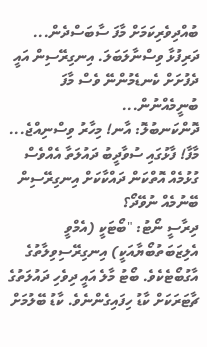ބުއްދިވެރިކަމަށް މާފަ ސާބަސްދެން... ދަރިފުޅާ ވިސްނާލަބަލަ. އިނގިރޭސިން އައީ ދެފުށަށް ކެނޑެމުންނޭ ވެސް މާފަ ބުނީމެއްނުން...
ދޮންކަނބުލޮ: އާނ! މިހާރު ވިސްނިއްޖެ... މާފާ! ފާޅުގައި ސުވާދީބު ދައުލަތާ އެއްވެސް ގުޅުމެއް އޮތްކަން ދައްކާކަށް އިނގިރޭސިން ބޭނުމެއް ނުވޭދޯ؟
ދިރާސީ ނޯޓު: "ބޯޓަކީ (އެމްވީ އެލިޒަބަތުބޯޔާއަކީ) އިނގިރޭސިވިލާތުގެ އާގުބޯޓެކެވެ. ބޯޓު މާލެ އައީ ދިވެހި ދައުލަތުގެ ޗާޓަރަކަށް ކާޑު ހިފައިގެންނެވެ. ކާޑު ބޭލުމަށް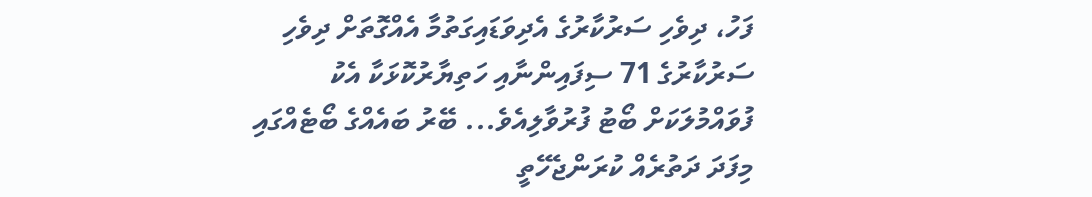ފަހު، ދިވެހި ސަރުކާރުގެ އެދިވަޑައިގަތުމާ އެއްގޮތަށް ދިވެހި ސަރުކާރުގެ 71 ސިފައިންނާއި ހަތިޔާރުކޮޅަކާ އެކު ފުވައްމުލަކަށް ބޯޓު ފުރުވާލިއެވެ... ބޭރު ބައެއްގެ ބޯޓެއްގައި މިފަދަ ދަތުރެއް ކުރަންޖެހޭތީ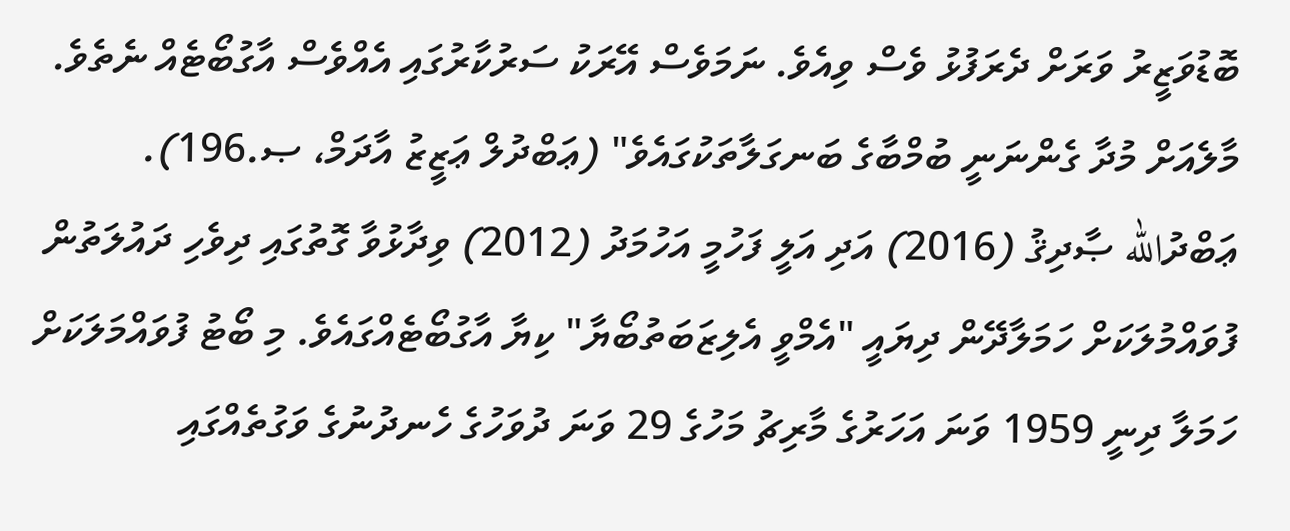ބޮޑުވަޒީރު ވަރަށް ދެރަފުޅު ވެސް ވިއެވެ. ނަމަވެސް އޭރަކު ސަރުކާރުގައި އެއްވެސް އާގުބޯޓެއް ނެތެވެ. މާލެއަށް މުދާ ގެންނަނީ ބުމްބާގެ ބަނގަލާތަކުގައެވެ" (ޢަބްދުލް ޢަޒީޒު އާދަމް، ޞ.196).
ޢަބްދުالله ޞާދިޤު (2016) އަދި އަލީ ފަހުމީ އަހުމަދު (2012) ވިދާޅުވާ ގޮތުގައި ދިވެހި ދައުލަތުން ފުވައްމުލަކަށް ހަމަލާދޭން ދިޔައީ "އެމްވީ އެލިޒަބަތުބޯޔާ" ކިޔާ އާގުބޯޓެއްގައެވެ. މި ބޯޓު ފުވައްމަލަކަށް ހަމަލާ ދިނީ 1959 ވަނަ އަހަރުގެ މާރިޗު މަހުގެ 29 ވަނަ ދުވަހުގެ ހެނދުނުގެ ވަގުތެއްގައި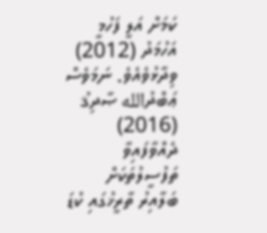ކަމަށް އަލީ ފަހުމީ އަހުމަދު (2012) ވިދާޅުވެއެވެ. ނަމަވެސް ޢަބްދުالله ޞާދިޤު (2016) ދެއްވާފައިވާ ތަފުސީލުތަކަށް ބަލާއިރު ތާރީޚުގައި ކުޑަ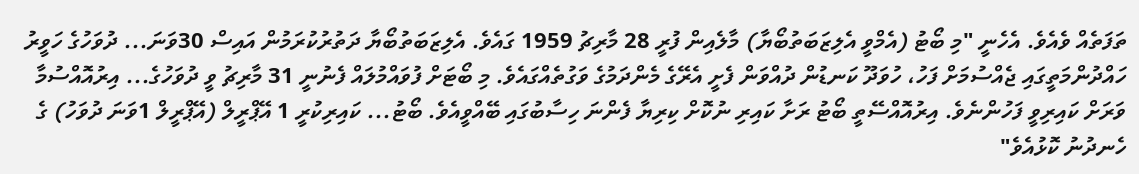ތަފަތެއް ވެއެވެ. އެހެނީ "މި ބޯޓު (އެމްވީ އެލިޒަބަތުބޯޔާ) މާލެއިން ފުރީ 28 މާރިޗު 1959 ގައެވެ. އެލިޒަބަތުބޯޔާ ދަތުރުކުރަމުން އައިސް 30ވަނަ... ދުވަހުގެ ހަވީރު ހައްދުންމަތީގައި ޖެއްސުމަށް ފަހު، ހުވަދޫ ކަނޑުން ދުއްވަން ފެށީ އެރޭގެ މެންދަމުގެ ވަގުތެއްގައެވެ. މި ބޯޓަށް ފުވައްމުލައް ފެނުނީ 31 މާރިޗު ވީ ދުވަހުގެ... އިރުއޮއްސުމާ ވަރަށް ކައިރިވީ ފަހުންނެވެ. އިރުއޮއްސޭތީ ބޯޓު ރަށާ ކައިރި ނުކޮށް ކިރިޔާ ފެންނަ ހިސާބުގައި ބޭއްވީއެވެ. ބޯޓު... ކައިރިކުރީ 1 އޭޕްރީލް (އޭޕްރީލް 1ވަނަ ދުވަހު) ގެ ހެނދުނު ކޮޅުއެވެ"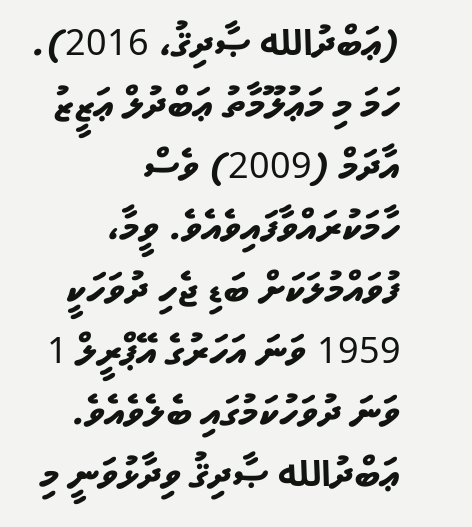(ޢަބްދުالله ޞާދިޤު، 2016). ހަމަ މި މަޢުލޫމާތު ޢަބްދުލް ޢަޒީޒު އާދަމް (2009) ވެސް ހާމަކުރައްވާފައިވެއެވެ. ވީމާ، ފުވައްމުލަކަށް ބަޑި ޖެހި ދުވަހަކީ 1959 ވަނަ އަހަރުގެ އޭޕްރީލް 1 ވަނަ ދުވަހުކަމުގައި ބެލެވެއެވެ.
ޢަބްދުالله ޞާދިޤު ވިދާޅުވަނީ މި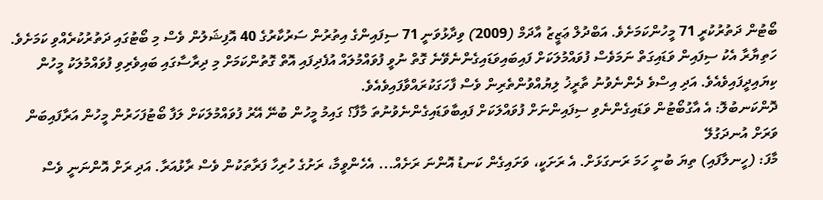ބޯޓުން ދަތުރުކުރީ 71 މީހުންކަމަށެވެ. އަބްދުލް ޢަޒީޒު އާދަމް (2009) ވިދާޅުވަނީ 71 ސިފައިންގެ އިތުރުން ސަރުކާރުގެ 40 އޮފިޝަލުން ވެސް މި ބޯޓުގައި ދަތުރުކުރެއްވި ކަމަށެވެ. ހަތިޔާރާ އެކު ސިފައިން ވަޑައިގަތް ނަމަވެސް ފުވައްމުލަކަށް ފައިބައިވަޑައިގެންނެވޭނެ ގޮތް ނުވީ ފުވައްމުލައް އުފެދިފައި އޮތް ގޮތުންކަމަށް މި ދިރާސާގައި ބައިވެރިވި ފުވައްމުލަކު މީހުން ކިޔައިދީފައިވެއެވެ. އަދި އިސްވެ ދެންނެވުނު ތާރީޚު ލިޔުއްވުންތެރިން ވެސް ފާހަގަކުރައްވާފައިވެއެވެ.
ދޮންކަނބުލޮ: އެ އާގުބޯޓުން ވަޑައިގެންނެވި ސިފައިންނަށް ފުވައްލަކަށް ފައިބާވަޑައިގެންނެވުނުތަ މާފާ؟ ގައިމު މީހުން ބުނޭ އޭރު ފުވައްމުލަކަށް ލަފާ ބޯޓުފަހަރުން މީހުން އަރާފައިބަން ވަރަށް އުނދަގުލޭ
މާފަ: (ހީނލާފައި) ތިޔަ ބުނީ ހަމަ ރަނގަޅަށް. އެ ރަށަކީ، ވަށައިގެން ކަނޑު އޮންނަ ރަށެއް... އެހެންވީމާ، ރަށުގެ ހުރިހާ ފަރާތަކުން ވެސް ރާޅުއަރާ. އަދި ރަށް އޮންނަނީ ވެސް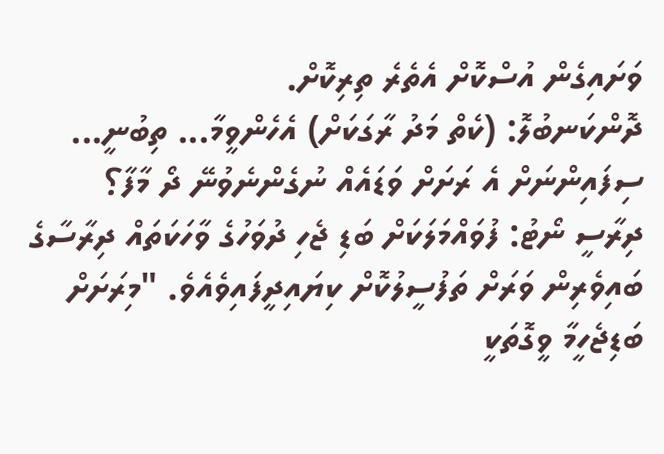ވަށައިގެން އުސްކޮށް އެތެރެ ތިރިކޮށް.
ދޮންކަނބުލޮ: (ކެތް މަދު ރާގަކަށް) އެހެންވީމާ... ތިބުނީ... ސިފައިންނަށް އެ ރަށަށް ވަޑައެއް ނުގެންނެވުނޭ ދޯ މާފާ؟
ދިރާސީ ނޯޓު: ފުވައްމަލަކަށް ބަޑި ޖެހި ދުވަހުގެ ވާހަކަތައް ދިރާސާގެ ބައިވެރިން ވަރަށް ތަފުސީލުކޮށް ކިޔައިދީފައިވެއެވެ. "މިރަށަށް ބަޑިޖެހީމާ ވީގޮތަކީ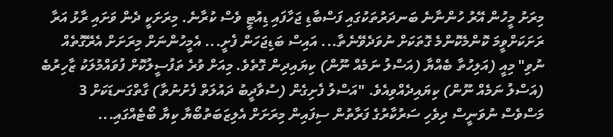މިރަށު މީހުން އޭރު ހުންނާނެ ބަނދަރުތަކުގައި ފަސްބާޑި ޖަހާފައި ޑިއުޓީ ވެސް ކުރާނެ. މިރަށަކީ ދެން ވަށައި ރާޅު އަރާ ރަށަކަށްވީމަ ކޮންމެކޮންމެ ގޮތަކަށް ނުވަދެވޭނެތާ... އައިސް ބަޑިޖަހަން ފެށީ... އެމީހުންނަށް މިރަށަށް އެރޭގޮތެއް ނުވި" މިއީ (އަލިހުތާ ބެއްޔާ (އަސްލު ނަމެއް ނޫން) ކިޔައިދިން ގޮތެވެ. މިއަށް ވުރެ ތަފުސީލުކޮށް ފުވައްމުލަކު ޒާހިރުބެ (އަސްލު ނަމެއް ނޫން) ކިޔައިދެއްވިއެވެ. "އަސްލު ފެށިގެން (ސުވާދީބު ދައުލަތް ފެށުނުތާ) ގާތްގަނޑަކަށް 3 މަސްވެސް ނުވަނީސް ދިވެހި ސަރުކާރުގެ ފަރާތުން ސިފައިން މިރަށަށް އެލިޒަބަތުބޯޔާ ކިޔާ ބޯޓެއްގައި...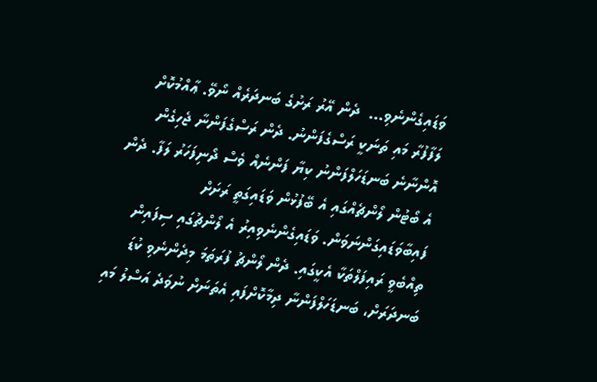ވަޑައިގެންނެވި...  ދެން އޭރު ރަށުގެ ބަނދަރެއް ނޯވޭ. ޢާއްމުކޮށް ލަފާފުރާ މައި ތަނަކީ ރަސްގެފަންނު. ދެން ރަސްގެފަންނާ ޖެހިގެން އޮންނާނެ ބަނޑަހަލްފަންނު ކިޔާ ފަންނެއް ވެސް ދޯނިފަހަރު ލަފާ. ދެން އެ ބޯޓުން ލޯންޗެއްގައި އެ ބޭފުޅުން ވަޑައިގަތީ ރަށަށް ފައިބާވަޑައިގަންނަވަން. ވަޑައިގެންނެވިއިރު އެ ލޯންޗުގައި ސިފައިން ތިއްބެވީ ރައިފަލްތަކާ އެކީގައި. ދެން ލޯންޗު ފުރަތަމަ މިދެންނެވި ކުޑަ ބަނދަރަށް، ބަނޑަހަލްފަންނާ ދިމާކޮށްފައި އެތަނަށް ނުވަދެ އަސްލު މައި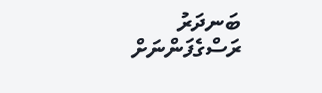ބަނދަރު ރަސްގެފަންނަށް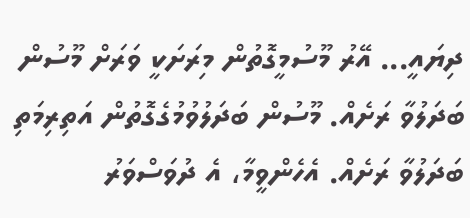ދިޔައީ... އޭރު މޫސުމީގޮތުން މިރަށަކީ ވަރަށް މޫސުން ބަދަލުވާ ރަށެއް. މޫސުން ބަދަލުވުމުގެގޮތުން އަތިރިމަތި ބަދަލުވާ ރަށެއް. އެހެންވީމާ، އެ ދުވަސްވަރު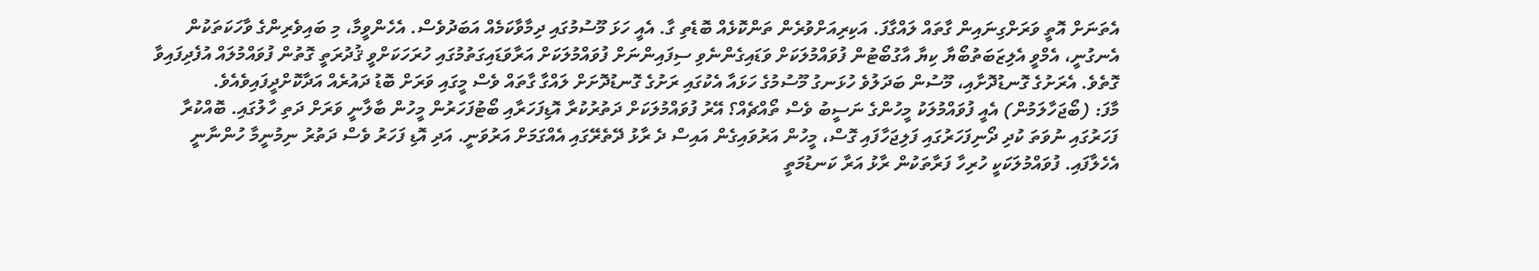އެތަނަށް އޮތީ ވަރަށްގިނައިން ގާތައް ލައްގާފަ. އަކިރިއަށްވުރެން ތަންކޮޅެއް ބޮޑެތި ގާ. އެއީ ހަޅަ މޫސުމުގައި ދިމާވާކަމެއް އަބަދުވެސް. އެހެންވީމާ، މި ބައިވެރިންގެ ވާހަކަތަކުން އެނގުނީ، އެމްވީ އެލިޒަބަތުބޯޔާ ކިޔާ އާގުބޯޓުން ފުވައްމުލަކަށް ވަޑައިގެންނެވި ސިފައިންނަށް ފުވައްމުލަކަށް އަރާވަޑައިގަތުމުގައި ހުރަހަކަށްވީ ޤުދުރަތީ ގޮތުން ފުވައްމުލައް އުފެދިފައިވާ ގޮތެވެ. އެރަށުގެ ގޮނޑުދޮށާއި، މޫސުން ބަދަލުވެ ހުޅަނގު މޫސުމުގެ ހަޅައާ އެކުގައި ރަށުގެ ގޮނޑުދޮށަށް ލައްގާ ގާތައް ވެސް މީގައި ވަރަށް ބޮޑު ދައުރެއް އަދާކޮށްދީފައިވެއެވެ.
މާފަ: (ބޯޖަހާލަމުން) އެއީ ފުވައްމުލަކު މީހުންގެ ނަސީބު ވެސް ތޯއްޗެއް؟ އޭރު ފުވައްމުލަކަށް ދަތުރުކުރާ އޮޑިފަހަރާއި ބޯޓުފަހަރުން މީހުން ބާލާނީ ވަރަށް ދަތި ހާލުގައި. ބޮއްކުރާ ފަހަރުގައި ނުވަތަ ކުދި ދޯނިފަހަރުގައި ފަލިޖަހާފައި ގޮސް، މީހުން އަރުވައިގެން އައިސް ދެ ރާޅު ދޭތެރޭގައި އެއްގަމަށް އަރުވަނީ. އަދި އޮޑި ފަހަރު ވެސް ދަތުރު ނިމުނީމާ ހުންނާނީ އެހެލާފައި. ފުވައްމުލަކަކީ ހުރިހާ ފަރާތަކުން ރާޅު އަރާ ކަނޑުމަތީ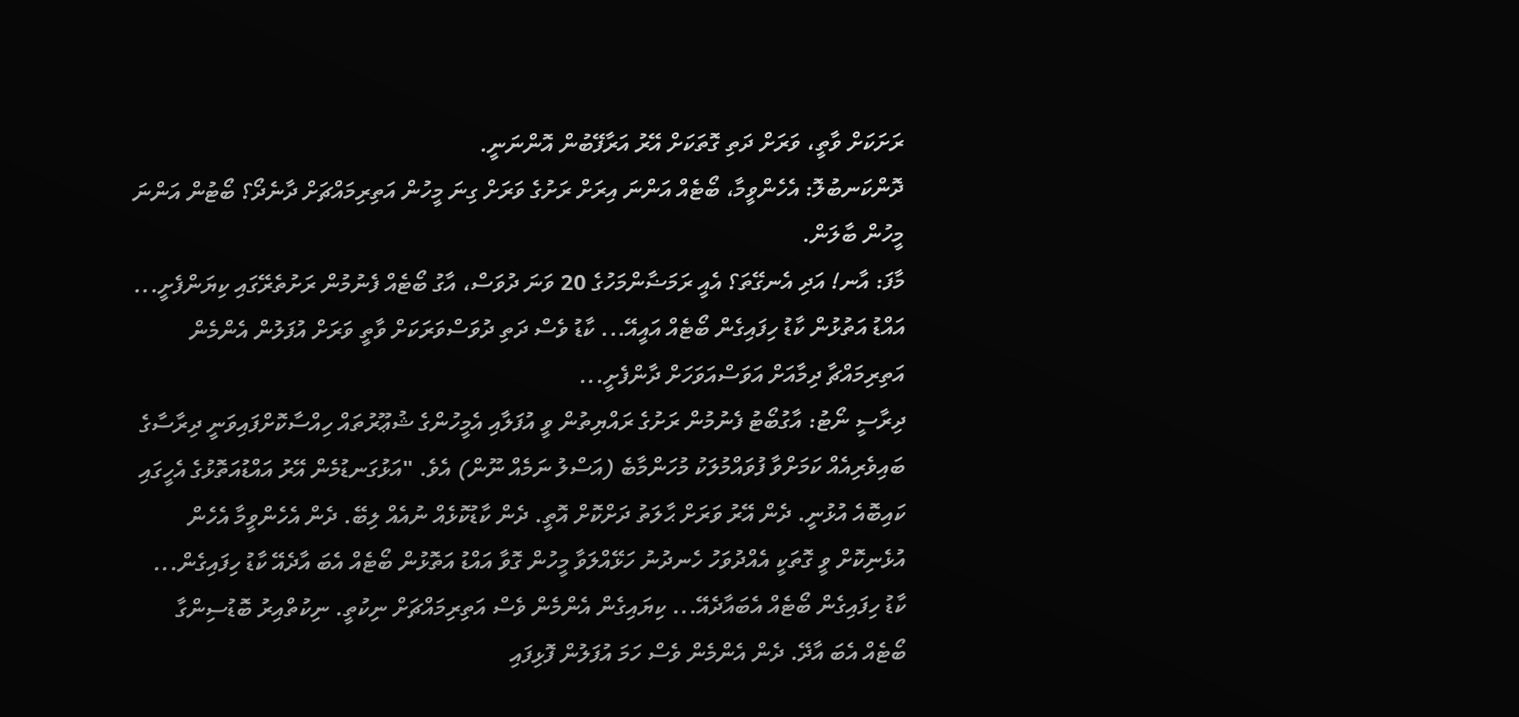ރަށަކަށް ވާތީ، ވަރަށް ދަތި ގޮތަކަށް އޭރު އަރާފޭބުން އޮންނަނީ.
ދޮންކަނބުލޮ: އެހެންވީމާ، ބޯޓެއް އަންނަ އިރަށް ރަށުގެ ވަރަށް ގިނަ މީހުން އަތިރިމައްޗަށް ދާނެދޯ؟ ބޯޓުން އަންނަ މީހުން ބާލަން.
މާފަ: އާނ! އަދި އެނގޭތަ؟ އެއީ ރަމަޟާންމަހުގެ 20 ވަނަ ދުވަސް، އާގު ބޯޓެއް ފެނުމުން ރަށުތެރޭގައި ކިޔަންފެށީ... އައްޑު އަތުޅުން ކާޑު ހިފައިގެން ބޯޓެއް އައީއޭ... ކާޑު ވެސް ދަތި ދުވަސްވަރަކަށް ވާތީ ވަރަށް އުފަލުން އެންމެން އަތިރިމައްޗާ ދިމާއަށް އަވަސްއަވަހަށް ދާންފެށީ...
ދިރާސީ ނޯޓު: އާގުބޯޓު ފެނުމުން ރަށުގެ ރައްޔިތުން ވީ އުފަލާއި އެމީހުންގެ ޝުޢޫރުތައް ހިއްސާކޮށްފައިވަނީ ދިރާސާގެ ބައިވެރިއެއް ކަމަށްވާ ފުވައްމުލަކު މުހަންމާބެ (އަސްލު ނަމެއް ނޫން) އެވެ. "އަޅުގަނޑުމެން އޭރު އައްޑުއަތޮޅުގެ އެހީގައި ކައިބޮއެ އުޅުނީ. ދެން އޭރު ވަރަށް ޙާލަތު ދަށްކޮށް އޮތީ. ދެން ކާޑުކޮޅެއް ނުއެއް ލިބޭ. ދެން އެހެންވީމާ އެހެން އުޅެނިކޮށް ވީ ގޮތަކީ އެއްދުވަހު ހެނދުނު ހަޅޭއްލަވާ މީހުން ގޮވާ އައްޑު އަތޮޅުން ބޯޓެއް އެބަ އާދެއޭ ކާޑު ހިފައިގެން... ކާޑު ހިފައިގެން ބޯޓެއް އެބައާދެއޭ... ކިޔައިގެން އެންމެން ވެސް އަތިރިމައްޗަށް ނިކުތީ. ނިކުތްއިރު ބޮޑުސިންގާ ބޯޓެއް އެބަ އާދޭ. ދެން އެންމެން ވެސް ހަމަ އުފަލުން ފޮޅިފައި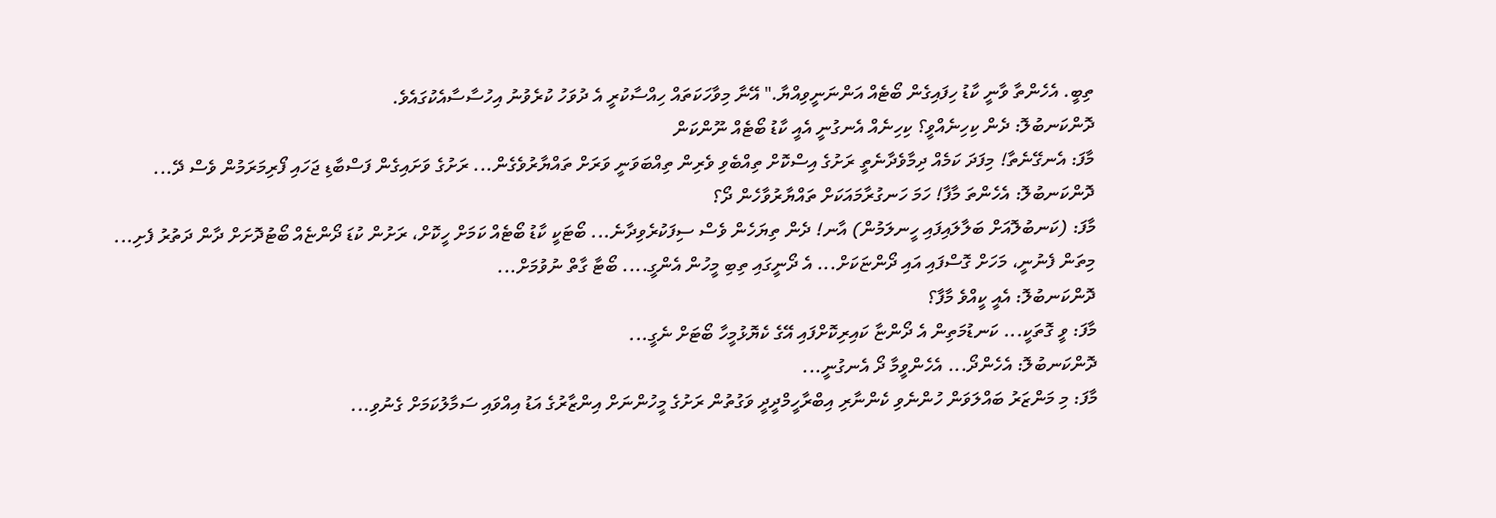ތިބީ. އެހެންތާ ވާނީ ކާޑު ހިފައިގެން ބޯޓެއް އަންނަނީވިއްޔާ." އޭނާ މިވާހަކަތައް ހިއްސާކުރީ އެ ދުވަހު ކުރެވުނު އިހުސާސާއެކުގައެވެ.
ދޮންކަނބުލޮ: ދެން ކިހިނެއްވީ؟ ކިހިނެއް އެނގުނީ އެއީ ކާޑު ބޯޓެއް ނޫންކަން
މާފަ: އެނގޭނެތާ! މިފަދަ ކަމެއް ދިމާވެދާނެތީ ރަށުގެ އިސްކޮށް ތިއްބެވި ވެރިން ތިއްބަވަނީ ވަރަށް ތައްޔާރުވެގެން... ރަށުގެ ވަށައިގެން ފަސްބާޑި ޖަހައި ފޯރިމަރަމުން ވެސް ދޭ...
ދޮންކަނބުލޮ: އެހެންތަ މާފާ! ހަމަ ހަނގުރާމައަކަށް ތައްޔާރުވާހެން ދޯ؟
މާފަ: (ކަނބުލޮއަށް ބަލާލައިފައި ހީނލަމުން) އާނ! ދެން ތިޔަހެން ވެސް ސިފަކުރެވިދާނެ... ބޯޓަކީ ކާޑު ބޯޓެއް ކަމަށް ހީކޮށް، ރަށުން ކުޑަ ދޯންޏެއް ބޯޓުދޮށަށް ދާން ދަތުރު ފެށި... މިތަން ފެނުނީ، މަހަށް ގޮސްފައި އައި ދޯންޏަކަށް... އެ ދޯނީގައި ތިބި މީހުން އެންގީ.... ބޯޓާ ގާތް ނުވުމަށް...
ދޮންކަނބުލޮ: އެއީ ކީއްވެ މާފާ؟
މާފަ: ވީ ގޮތަކީ... ކަނޑުމަތިން އެ ދޯންޏާ ކައިރިކޮށްފައި އޭގެ ކެޔޮޅުމީހާ ބޯޓަށް ނެގީ...
ދޮންކަނބުލޮ: އެހެންދޯ... އެހެންވީމާ ދޯ އެނގުނީ...
މާފަ: މި މަންޒަރު ބައްލަވަން ހުންނެވި ކެންނާރި އިބްރާހީމްދީދީ ވަގުތުން ރަށުގެ މީހުންނަށް އިންޒާރުގެ އަޑު އިއްވައި ސަމާލުކަމަށް ގެނުވި...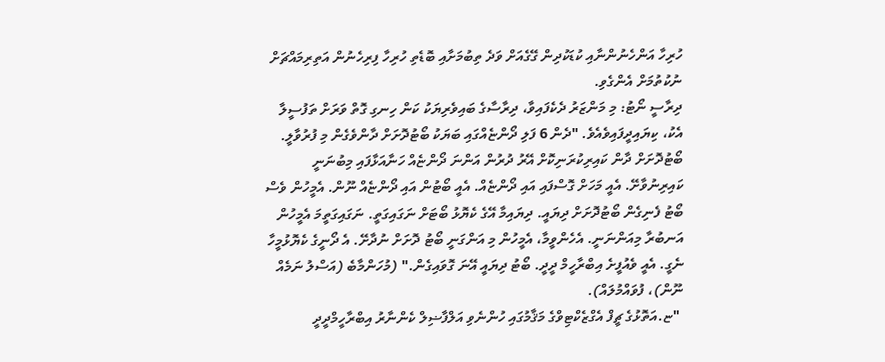ހުރިހާ އަންހެނުންނާއި ކުޑަކުދިން ގޭގެއަށް ވަދެ ތިބުމަށާއި ބޮޑެތި ހުރިހާ ފިރިހެނުން އަތިރިމައްޗަށް ނުކުތުމަށް އެންގެވި.
ދިރާސީ ނޯޓު: މި މަންޒަރު ދެކެފައިވާ، ދިރާސާގެ ބައިވެރިޔަކު ކަން ހިނގި ގޮތް ވަރަށް ތަފުސީލާ އެކު، ކިޔައިދީފައިވެއެވެ. "ދެން 6 ފަލި ދޯންޏެއްގައި ބަޔަކު ބޯޓުދޮށަށް ދާންވެގެން މި ފުރުވާލީ. ބޯޓުދޮށަށް ދާން ކައިރިކުރަނިކޮށް އޭރު ދުރުން އަންނަ ދޯންޏެއް ހަނާއަޅާފައި މިބުނަނީ ކައިރިނުވާށޭ. އެއީ މަހަށް ގޮސްފައި އައި ދޯންޏެއް. އެއީ ބޯޓުން އައި ދޯންޏެއް ނޫން. އެމީހުން ވެސް ބޯޓު ފެނިގެން ބޯޓުދޮށަށް ދިޔައީ. ދިޔައިމާ އޭގެ ކެޔޮޅު ބޯޓަށް ނަގައިގަތީ. ނަގައިގަތީމަ އެމީހުން އަނބުރާ މިއަންނަނީ. އެހެންވީމާ، އެމީހުން މި އަންގަނީ ބޯޓު ދޮށަށް ނުދާށޭ. އެ ދޯނީގެ ކެޔޮޅުމީހާ ނެގީ. އެއީ ވެއުފީށެ އިބްރާހީމް ދީދީ. ބޯޓު ދިޔައީ އޭނަ ގޮވައިގެން." (މުހަންމާބެ (އަސްލު ނަމެއް ނޫން)، ފުވައްމުލައް).
 "ޏ.އަތޮޅުގެ ޗީފް އެގްޒެކްޓިވްގެ މަޤާމުގައި ހުންނެވި އަލްފާޟިލް ކެންނާރު އިބްރާހީމްދީދީ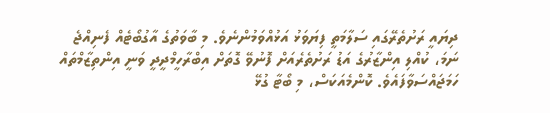ދިޔައީ ރަށުތެރޭގައި ސަލާމަތީ ފިޔަވަޅު އަޅުއްވަމުންނެވެ. މި ބާވަތުގެ އާގުބޯޓެއް ފެނިއްޖެ ނަމަ، ކުއްލި އިންޒާރުގެ އަޑު ރަށުތެރެއަށް ފޮނުވޭ ގޮތަށް އިބްރާހީމްދީދީ ވަނީ އިންތިޒާމްތައް ހަމަޖައްސަވާފައެވެ. ކޮންމެއަކަސް، މި ބޯޓާ ގުޅޭ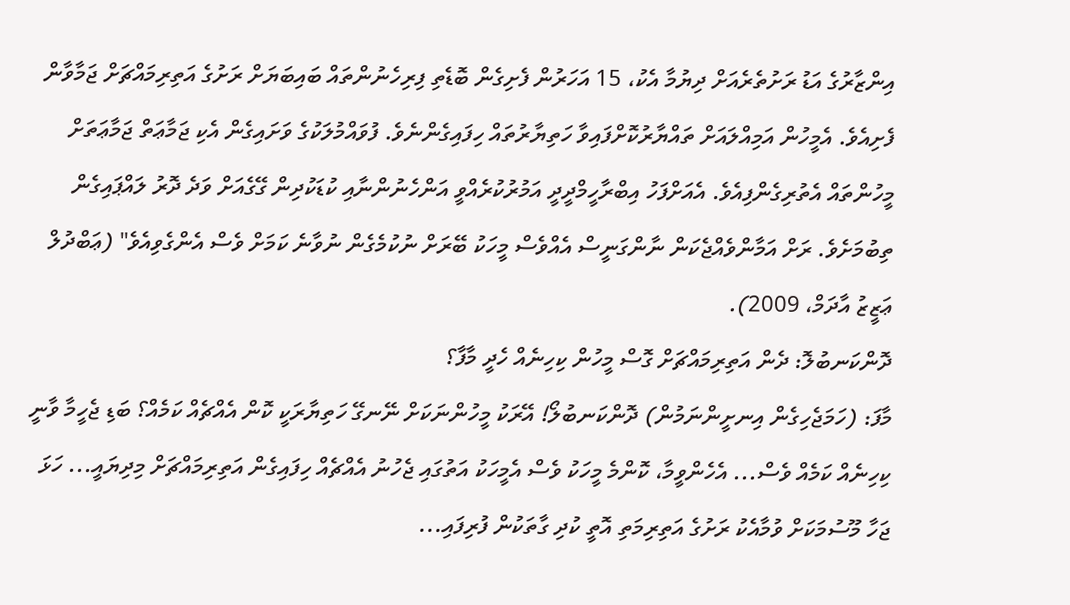އިންޒާރުގެ އަޑު ރަށުތެރެއަށް ދިޔުމާ އެކު، 15 އަހަރުން ފެށިގެން ބޮޑެތި ފިރިހެނުންތައް ބައިބަޔަށް ރަށުގެ އަތިރިމައްޗަށް ޖަމާވާން ފެށިއެވެ. އެމީހުން އަމިއްލައަށް ތައްޔާރުކޮށްފައިވާ ހަތިޔާރުތައް ހިފައިގެންނެވެ. ފުވައްމުލަކުގެ ވަށައިގެން އެކި ޖަމާޢަތް ޖަމާޢަތަށް މީހުންތައް އެތުރިގެންފިއެވެ. އެއަށްފަހު އިބްރާހީމްދީދީ އަމުރުކުރެއްވީ އަންހެނުންނާއި ކުޑަކުދިން ގޭގެއަށް ވަދެ ދޮރު ލައްޕައިގެން ތިބުމަށެވެ. ރަށް އަމާންވެއްޖެކަން ނާންގަނީސް އެއްވެސް މީހަކު ބޭރަށް ނުކުމެގެން ނުވާނެ ކަމަށް ވެސް އެންގެވިއެވެ" (ޢަބްދުލް ޢަޒީޒު އާދަމް، 2009).
ދޮންކަނބުލޮ: ދެން އަތިރިމައްޗަށް ގޮސް މީހުން ކިހިނެއް ހެދީ މާފާ؟
މާފަ: (ހަމަޖެހިގެން އިނށީންނަމުން) ދޮންކަނބުލޯ! އޭރަކު މީހުންނަކަށް ނޭނގޭ ހަތިޔާރަކީ ކޮން އެއްޗެއް ކަމެއް؟ ބަޑި ޖެހީމާ ވާނީ ކިހިނެއް ކަމެއް ވެސް... އެހެންވީމާ، ކޮންމެ މީހަކު ވެސް އެމީހަކު އަތުގައި ޖެހުނު އެއްޗެއް ހިފައިގެން އަތިރިމައްޗަށް މިދިޔައީ... ހަޅަ ޖަހާ މޫސުމަކަށް ވުމާއެކު ރަށުގެ އަތިރިމަތި އޮތީ ކުދި ގާތަކުން ފުރިފައި...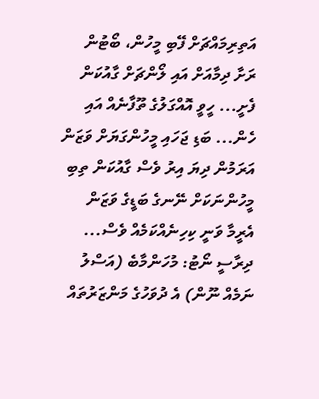އަތިރިމައްޗަށް ފޭބި މީހުން، ބޯޓުން ރަށާ ދިމާއަށް އައި ލޯންޗަށް ގާއުކަން ފެށީ... ހީވީ އޮއްގަލުގެ ތޫފާނެއް އައި ހެން... ބަޑި ޖަހައި މީހުންގަޔަށް ވަޒަން އަރަމުން ދިޔަ އިރު ވެސް ގާއުކަން ތިބި މީހުންނަކަށް ނޭނގެ ބަޑީގެ ވަޒަން އެރީމާ ވަނީ ކިހިނެއްކަމެއް ވެސް...
ދިރާސީ ނޯޓު: މުހަންމާބެ (އަސްލު ނަމެއް ނޫން) އެ ދުވަހުގެ މަންޒަރުތައް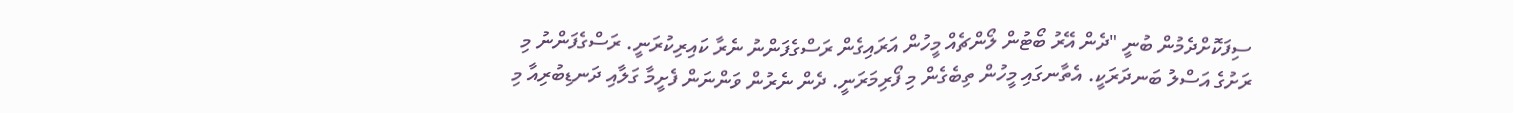ސިފަކޮށްދެމުން ބުނީ "ދެން އޭރު ބޯޓުން ލޯންޗެއް މީހުން އަރައިގެން ރަސްގެފަންނު ނެރާ ކައިރިކުރަނީ. ރަސްގެފަންނު މި ރަށުގެ އަސްލު ބަނދަރަކީ. އެތާނގައި މީހުން ތިބެގެން މި ފޯރިމަރަނީ. ދެން ނެރުން ވަންނަން ފެށީމާ ގަލާއި ދަނޑިބުރިއާ މި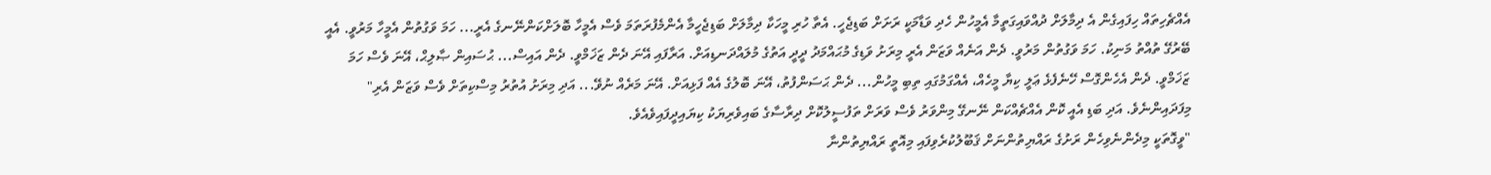އެއްޗެހިތައް ހިފައިގެން އެ ދިމާލަށް ދުއްވައިގަތީމާ އެމީހުން ހެދި ވަޑާމަކީ ރަށަށް ބަޑިޖެހީ. އެތާ ހުރި މީހަކާ ދިމާލަށް ބަޑިޖެހީމާ އެންމެފުރަތަމަ ވެސް އެމީހާ ބޮލަށްކަންނޭނގެ އެރީ... ހަމަ ވަގުތުން އެމީހާ މަރުވީ. އެއީ ބޭރުގޭ ތުއްތު މަނިކު. ހަމަ ވަގުތުން މަރުވީ. ދެން އަނެއް ވަޒަން އެރީ މިރަށު ވަޑިގެ މުޙައްމަދު ދީދީ އަތުގެ މުލައްދަނޑިއަށް. އަރާފައި އޭނަ ދެން ޒަޚަމްވީ. ދެން އައިސް... ޙުސައިން ޞާލިޙް، އޭނަ ވެސް ހަމަ ޒަޚަމްވީ. ދެން އެހެންގޮސް ހޭނެފެޅެ ޢަލީ ކިޔާ މީހެއް، އެއްގަމުގައި ތިބި މީހުން... ދެން ޙަސަންފުތު، އޭނަ ބޮލުގެ އެއް ފަޅިއަށް. އޭނަ މަރެއް ނުވޭ... އަދި މިރަށު އުތުރު މިސްކިތަށް ވެސް ވަޒަން އެރި" މިފަދައިންނެވެ. އަދި ބަޑި އެއީ ކޮން އެއްޗެއްކަން ނޭނގޭ މިންވަރު ވެސް ވަރަށް ތަފުސީލުކޮށް ދިރާސާގެ ބައިވެރިޔަކު ކިޔައިދީފައިވެއެވެ.
"ވީގޮތަކީ މިދެންނެވިހެން ރަށުގެ ރައްޔިތުންނަށް ޤަބޫލުކުރެވިފައި މިއޮތީ ރައްޔިތުންނާ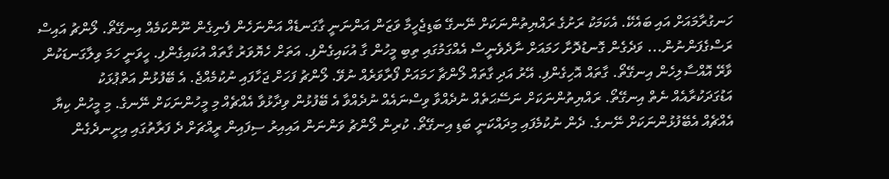ހަނގުރާމައަށް އައި ބައެކޭ. އެކަމަކު ރަށުގެ ރައްޔިތުންނަކަށް ނޭނގޭ ބަޑިޖެހީމާ ވަޒަން އަންނަނީ ގާގަނޑެއް އަންނަހެން ފެނިގެން ނޫންކަމެއް އިނގޭތޯ. ލޯންޗު އައިސް ރަސްގެފަންނުން... ވަދެގެން ގޮނޑުދޮށާ ހަމައަށް ނާދެވެނީސް އެއްގަމުގައި ތިބި މީހުން ގާ އުކައިގެންފި. އަތަށް ހެޔޮވަރު ގާތައް އުކައިގެންފި. ހީވަނީ ހަމަ ވިލާގަނޑަކުން ވާރޭ އޮއްސާލިހެން އިނގޭތޯ. ގާތައް އޮހިގެންފި. އޭރު އަދި ގާތައް ލޯންޗާ ހަމައަށް ފޯރާވަރެއް ނުވޭ. ލޯންޗު ފަހަށް ޖަހާފައި ނުކުމެއްޖެ. އެ ބޭފުޅުން އަތްޕުޅަކު އަޑުގަދަކުރާއެއް ނެތް އިނގޭތޯ. ރައްޔިތުންނަކަށް ނަސޭޙަތެއް ނުދެއްވާ ވިސްނައެއް ނުދެއްވާ އެ ބޭފުޅުން ވިދާޅުވާ އެއްޗެއް މި މީހުންނަކަށް ނޭނގެ. މި މީހުން ކިޔާ އެއްޗެއް އެބޭފުޅުންނަކަށް ނޭނގެ. ދެން ނުކުމެފައި މިދައްކަނީ ބަޑި އިނގޭތޯ. ކުރިން ލޯންޗު ވަންނަން އައިއިރު ސިފައިން ރީއްޗަށް ދެ ފަރާތުގައި އިށީނދެގެން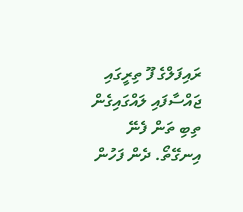ރައިފަލްގެ ފޫ ތިރީގައި ޖައްސާފައި ލައްގައިގެން ތިބި ތަން ފެނޭ އިނގޭތޯ. ދެން ފަހުން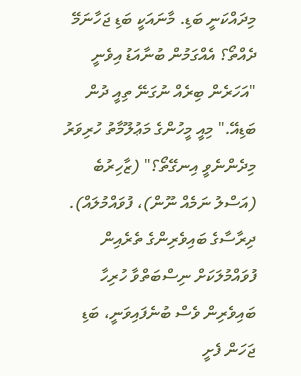މިދައްކަނީ ބަޑި. މާނައަކީ ބަޑި ޖަހާނަމޭ ދެއްތޯ؟ އެއްގަމުން ބުނާއަޑު އިވެނީ "އަހަރެން ބިރެއް ނުގަނޭ ތިއީ ދުން ބަޑިއޭ." މިއީ މީހުންގެ މަޢުލޫމާތު ހުރިވަރު މިދެންނެވީ އިނގޭތޯ؟" (ޒާހިރުބެ (އަސްލު ނަމެއް ނޫން)، ފުވައްމުލައް). ދިރާސާގެ ބައިވެރިންގެ ތެރެއިން ފުވައްމުލަކަށް ނިސްބަތްވާ ހުރިހާ ބައިވެރިން ވެސް ބުނެފައިވަނީ، ބަޑި ޖަހަން ފެށީ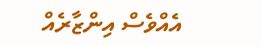އެއްވެސް އިންޒާރެއް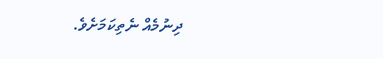ދިނުމެއް ނެތިކަމަށެވެ.